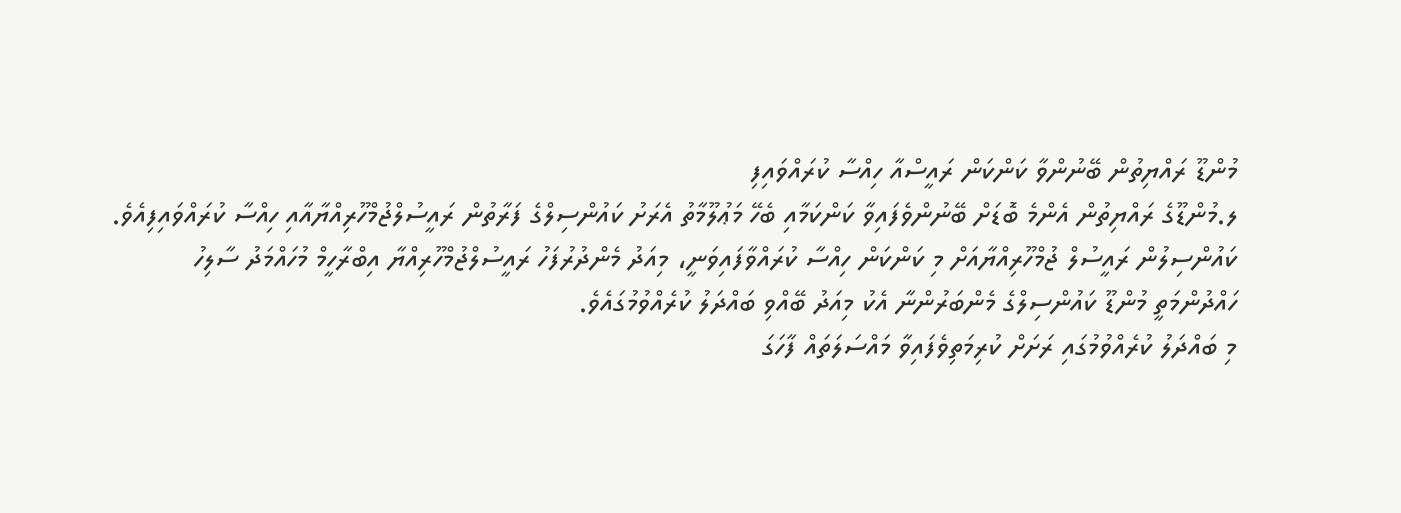މުންޑޫ ރައްޔިތުން ބޭނުންވާ ކަންކަން ރައީސްއާ ހިއްސާ ކުރައްވައިފި
ލ.މުންޑޫގެ ރައްޔިތުން އެންމެ ބޮޑަށް ބޭނުންވެފައިވާ ކަންކަމާއި ބެހޭ މަޢުލޫމާތު އެރަށު ކައުންސިލްގެ ފަރާތުން ރައީސުލްޖުމްހޫރިއްޔާއާއި ހިއްސާ ކުރައްވައިފިއެވެ.
ކައުންސިލުން ރައީސުލް ޖުމްހޫރިއްޔާއަށް މި ކަންކަން ހިއްސާ ކުރައްވާފައިވަނީ، މިއަދު މެންދުރުފަހު ރައީސުލްޖުމްހޫރިއްޔާ އިބްރާހީމް މުހައްމަދު ސާލިހު ހައްދުންމަތީ މުންޑޫ ކައުންސިލްގެ މެންބަރުންނާ އެކު މިއަދު ބޭއްވި ބައްދަލު ކުރެއްވުމުގައެވެ.
މި ބައްދަލު ކުރެއްވުމުގައި ރަށަށް ކުރިމަތިވެފައިވާ މައްސަލަތައް ފާހަގަ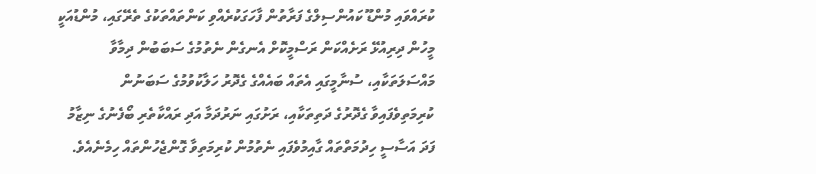ކުރައްވައި މުންޑޫ ކައުންސިލްގެ ފަރާތުން ފާހަގަކުރެއްވި ކަންތައްތަކުގެ ތެރޭގައި، މުންޑުއަކީ މީހުން ދިރިއުޅޭ ރަށެއްކަން ރަސްމީކޮށް އެނގެން ނެތުމުގެ ސަބަބުން ދިމާވާ މައްސަލަތަކާއި، ސުނާމީގައި އެތައް ބައެއްގެ ގެދޮރު ހަލާކުވުމުގެ ސަބަނުން ކުރިމަތިވެފައިވާ ގެދޮރުގެ ދަތިތަކާއި، ރަށުގައި ނަރުދަމާ އަދި ރައްކާތެރި ބޯފެނުގެ ނިޒާމު ފަދަ އަސާސީ ހިދުމަތްތައް ގާއިމުވެފައި ނެތުމުން ކުރިމަތިވާ ގޮންޖެހުންތައް ހިމެނެއެވެ.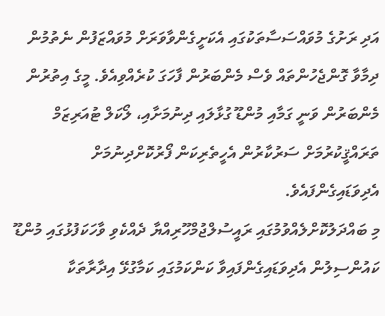އަދި ރަށުގެ މުވައްސަސާތަކުގައި އެކަށީގެންވާވަރަށް މުވައްޒަފުން ނެތުމުން ދިމާވާ ގޮންޖެހުންތައް ވެސް މެންބަރުން ފާހަގަ ކުރެއްވިއެވެ. މީގެ އިތުރުން މެންބަރުން ވަނީ ގަމާއި މުންޑޫ ގުޅާލައި ދިނުމަށާއި، ލޯކަލް ޓުއަރިޒަމް ތަރައްޤީކުރުމަށް ސަރުކާރުން އެހީތެރިކަން ފޯރުކޮށްދިނުމަށް އެދިވަޑައިގެންފައެވެ.
މި ބައްދަލުކޮށްލެއްވުމުގައި ރައީސުލްޖުމްހޫރިއްޔާ ދެއްކެވި ވާހަކަފުޅުގައި މުންޑޫ ކައުންސިލުން އެދިވަޑައިގެންފައިވާ ކަންކަމުގައި ކަމާގުޅޭ އިދާރާތަކާ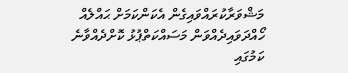މަޝްވަރާކުރައްވައިގެން އެކަންކަމަށް ޙައްލެއް ހޯއްދަވައިދެއްވަން މަސައްކަތްޕުޅު ކޮށްދެއްވާނެ ކަމުގައި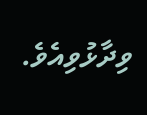ވިދާޅުވިއެވެ.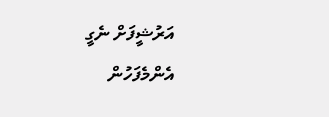އަރުޝީފަށް ނެގީ
އެންމެފަހުން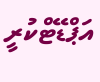އަޕްޑޭޓްކުރީ